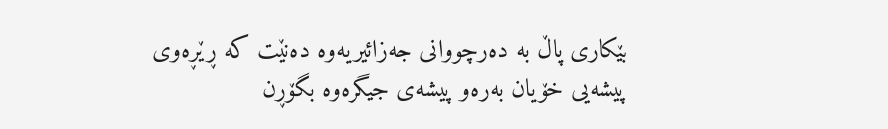بێکاری پاڵ بە دەرچووانی جەزائیریەوە دەنێت کە ڕێڕەوی پیشەیی خۆیان بەرەو پیشەی جیگرەوە بگۆڕن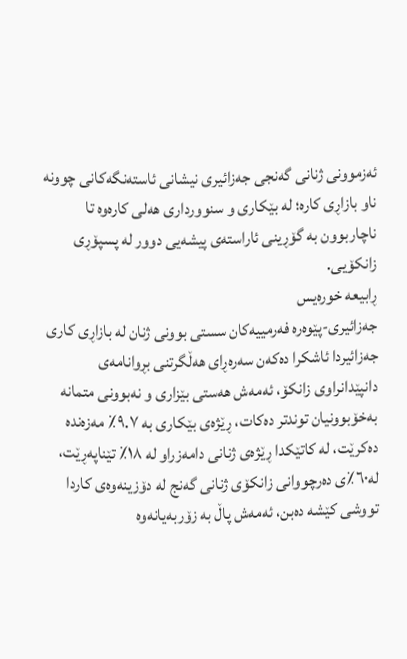ئەزموونی ژنانی گەنجی جەزائیری نیشانی ئاستەنگەکانی چوونە ناو بازاڕی کارە؛ لە بێکاری و سنوورداری هەلی کارەوە تا ناچاربوون بە گۆڕینی ئاراستەی پیشەیی دوور لە پسپۆڕی زانکۆیی.
ڕابیعە خورەیس
جەزائیری-پێوەرە فەرمییەکان سستی بوونی ژنان لە بازاڕی کاری جەزائیردا ئاشکرا دەکەن سەرەڕای هەڵگرتنی بڕوانامەی دانپێدانراوی زانکۆ، ئەمەش هەستی بێزاری و نەبوونی متمانە بەخۆبوونیان توندتر دەکات، ڕێژەی بێکاری بە ٩.٧٪ مەزەندە دەکرێت، لە کاتێکدا ڕێژەی ژنانی دامەزراو لە ١٨٪ تێناپەڕێت، لە٦٠٪ی دەرچووانی زانکۆی ژنانی گەنج لە دۆزینەوەی کاردا تووشی کێشە دەبن، ئەمەش پاڵ بە زۆربەیانەوە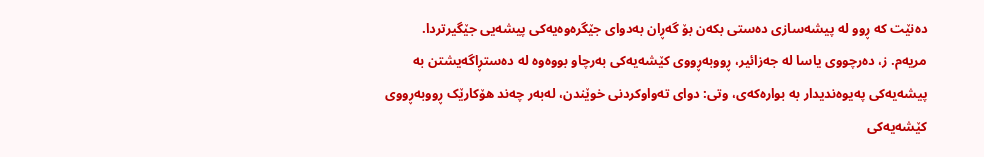دەنێت کە ڕوو لە پیشەسازی دەستی بکەن بۆ گەڕان بەدوای جێگرەوەیەکی پیشەیی جێگیرتردا.
مریەم. ز، دەرچووی یاسا لە جەزائیر، ڕووبەڕووی کێشەیەکی بەرچاو بووەوە لە دەستڕاگەیشتن بە پیشەیەکی پەیوەندیدار بە بوارەکەی، وتی: دوای تەواوکردنی خوێندن، لەبەر چەند هۆکارێک ڕووبەڕووی کێشەیەکی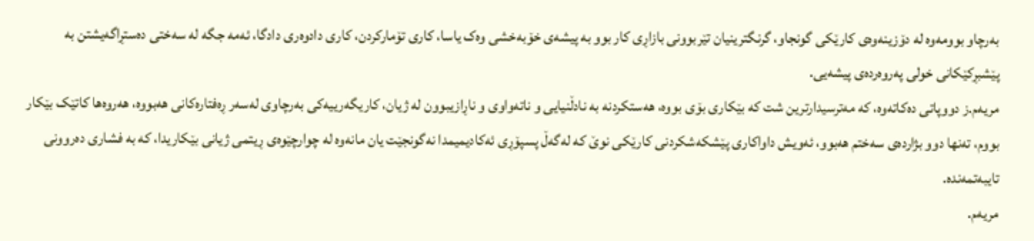بەرچاو بوومەوە لە دۆزینەوەی کارێکی گونجاو، گرنگترینیان تێربوونی بازاڕی کار بوو بە پیشەی خۆبەخشی وەک یاسا، کاری تۆمارکردن، کاری دادوەری دادگا، ئەمە جگە لە سەختی دەستڕاگەیشتن بە پێشبڕکێکانی خولی پەروەردەی پیشەیی.
مریەم.ز دووپاتی دەکاتەوە، کە مەترسیدارترین شت کە بێکاری بۆی بووە، هەستکردنە بە نادڵنیایی و ناتەواوی و ناڕازیبوون لە ژیان، کاریگەرییەکی بەرچاوی لەسەر ڕەفتارەکانی هەبووە، هەروەها کاتێک بێکار بووم، تەنها دوو بژاردەی سەختم هەبوو، ئەویش داواکاری پێشکەشکردنی کارێکی نوێ کە لەگەڵ پسپۆڕی ئەکادیمیمدا نەگونجێت یان مانەوە لە چوارچێوەی ڕیتمی ژیانی بێکاریدا، کە بە فشاری دەروونی تایبەتمەندە.
مریەم.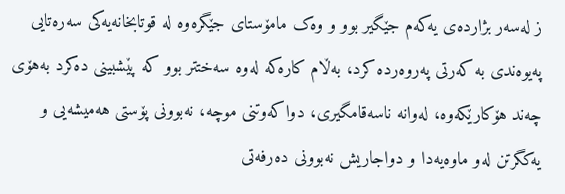ز لەسەر بژاردەی یەکەم جێگیر بوو و وەک مامۆستای جێگرەوە لە قوتابخانەیەکی سەرەتایی پەیوەندی بە کەرتی پەروەردە کرد، بەڵام کارەکە لەوە سەختتر بوو کە پێشبینی دەکرد بەهۆی چەند هۆکارێکەوە، لەوانە ناسەقامگیری، دواکەوتنی موچە، نەبوونی پۆستی هەمیشەیی و یەکگرتن لەو ماوەیەدا و دواجاریش نەبوونی دەرفەتی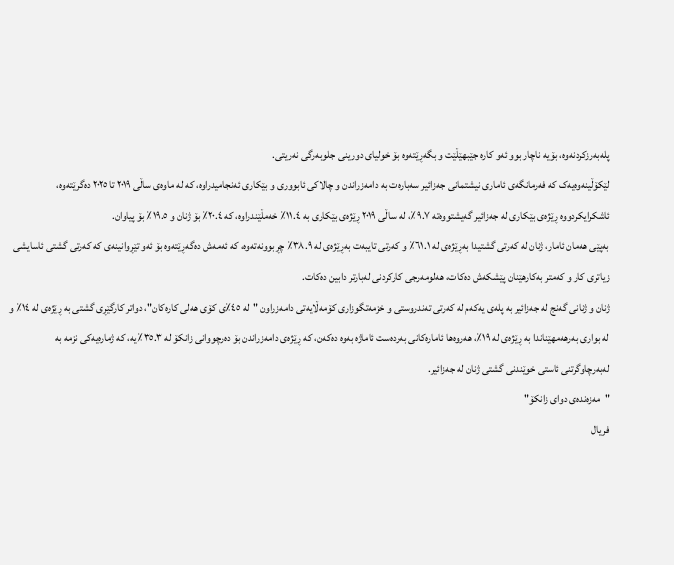پلەبەرزکردنەوە، بۆیە ناچار بوو ئەو کارە جێبهێڵێت و بگەڕێتەوە بۆ خولیای دورینی جلوبەرگی نەریتی.
لێکۆڵینەوەیەک کە فەرمانگەی ئاماری نیشتمانی جەزائیر سەبارەت بە دامەزراندن و چالاکی ئابووری و بێکاری ئەنجامیدراوە، کە لە ماوەی ساڵی ٢٠١٩ تا ٢٠٢٥ دەگرێتەوە، ئاشکرایکردووە ڕێژەی بێکاری لە جەزائیر گەیشتووەتە ٩.٧٪، لە ساڵی ٢٠١٩ ڕێژەی بێکاری بە ١١.٤٪ خەمڵێندراوە، کە ٢٠.٤٪ بۆ ژنان و ١٩.٥٪ بۆ پیاوان.
بەپێی هەمان ئامار، ژنان لە کەرتی گشتیدا بەڕێژەی لە ٦١.١٪ و کەرتی تایبەت بەڕێژەی لە ٣٨.٩٪ چڕبوونەتەوە، کە ئەمەش دەگەڕێتەوە بۆ ئەو تێڕوانینەی کە کەرتی گشتی ئاسایشی زیاتری کار و کەمتر بەکارهێنان پێشکەش دەکات، هەلومەرجی کارکردنی لەبارتر دابین دەکات.
ژنان و ژنانی گەنج لە جەزائیر بە پلەی یەکەم لە کەرتی تەندروستی و خزمەتگوزاری کۆمەڵایەتی دامەزراون "لە ٤٥٪ی کۆی هەلی کارەکان"، دواتر کارگێڕی گشتی بە ڕێژەی لە ١٤٪ و لە بواری بەرهەمهێناندا بە ڕێژەی لە ١٩٪، هەروەها ئامارەکانی بەردەست ئاماژە بەوە دەکەن، کە ڕێژەی دامەزراندن بۆ دەرچووانی زانکۆ لە ٣٥.٣٪یە، کە ژمارەیەکی نزمە بە لەبەرچاوگرتنی ئاستی خوێندنی گشتی ژنان لە جەزائیر.
"مەزەندەی دوای زانکۆ"
فریال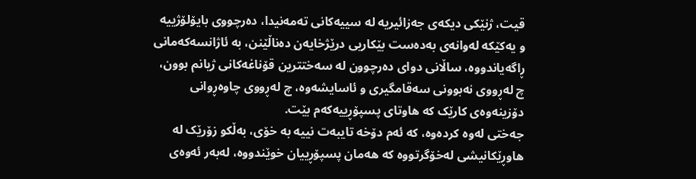قیت، ژنێکی دیکەی جەزائیریە لە سییەکانی تەمەنیدا، دەرچووی بایۆلۆژییە و یەکێکە لەوانەی بەدەست بێکاریی درێژخایەن دەناڵێنن، بە ئاژانسەکەمانی ڕاگەیاندووە، ساڵانی دوای دەرچوون لە سەختترین قۆناغەکانی ژیانم بوون، چ لەڕووی نەبوونی سەقامگیری و ئاسایشەوە، چ لەڕووی چاوەڕوانی دۆزینەوەی کارێک کە هاوتای پسپۆڕییەکەم بێت.
جەختی لەوە کردەوە، کە ئەم دۆخە تایبەت نییە بە خۆی، بەڵکو زۆرێک لە هاوڕێکانیشی لەخۆگرتووە کە هەمان پسپۆڕییان خوێندووە، لەبەر ئەوەی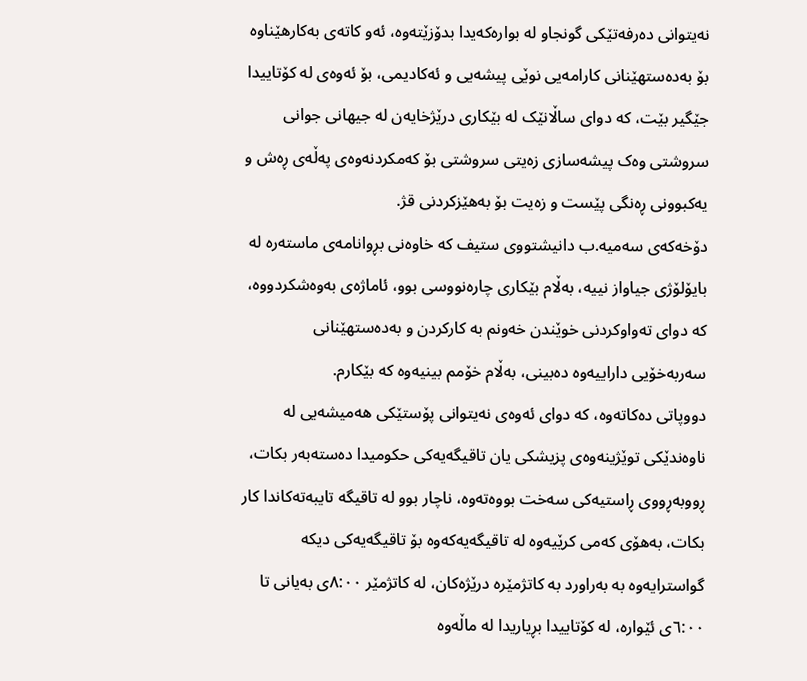نەیتوانی دەرفەتێکی گونجاو لە بوارەکەیدا بدۆزێتەوە، ئەو کاتەی بەکارهێناوە بۆ بەدەستهێنانی کارامەیی نوێی پیشەیی و ئەکادیمی، بۆ ئەوەی لە کۆتاییدا جێگیر بێت، کە دوای ساڵانێک لە بێکاری درێژخایەن لە جیهانی جوانی سروشتی وەک پیشەسازی زەیتی سروشتی بۆ کەمکردنەوەی پەڵەی ڕەش و یەکبوونی ڕەنگی پێست و زەیت بۆ بەهێزکردنی قژ.
دۆخەکەی سەمیە.ب دانیشتووی ستیف کە خاوەنی بڕوانامەی ماستەرە لە بایۆلۆژی جیاواز نییە، بەڵام بێکاری چارەنووسی بوو، ئاماژەی بەوەشکردووە، کە دوای تەواوکردنی خوێندن خەونم بە کارکردن و بەدەستهێنانی سەربەخۆیی داراییەوە دەبینی، بەڵام خۆمم بینیەوە کە بێکارم.
دووپاتی دەکاتەوە، کە دوای ئەوەی نەیتوانی پۆستێکی هەمیشەیی لە ناوەندێکی توێژینەوەی پزیشکی یان تاقیگەیەکی حکومیدا دەستەبەر بکات، ڕووبەڕووی ڕاستیەکی سەخت بووەتەوە، ناچار بوو لە تاقیگە تایبەتەکاندا کار بکات، بەهۆی کەمی کرێیەوە لە تاقیگەیەکەوە بۆ تاقیگەیەکی دیکە گواسترایەوە بە بەراورد بە کاتژمێرە درێژەکان، لە کاتژمێر ٨:٠٠ی بەیانی تا ٦:٠٠ی ئێوارە، لە کۆتاییدا بڕیاریدا لە ماڵەوە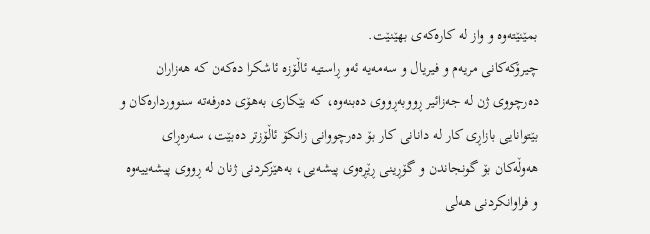بمێنێتەوە و واز لە کارەکەی بهێنێت.
چیرۆکەکانی مریەم و فیریال و سەمەیە ئەو ڕاستیە ئاڵۆزە ئاشکرا دەکەن کە هەزاران دەرچووی ژن لە جەزائیر ڕووبەڕووی دەبنەوە، کە بێکاری بەهۆی دەرفەتە سنووردارەکان و بێتوانایی بازاڕی کار لە دانانی کار بۆ دەرچووانی زانکۆ ئاڵۆزتر دەبێت، سەرەڕای هەوڵەکان بۆ گونجاندن و گۆڕینی ڕێڕەوی پیشەیی، بەهێزکردنی ژنان لە ڕووی پیشەییەوە و فراوانکردنی هەلی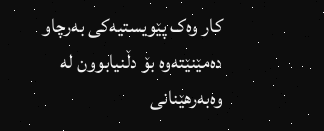کار وەک پێویستیەکی بەرچاو دەمێنێتەوە بۆ دڵنیابوون لە وەبەرهێنانی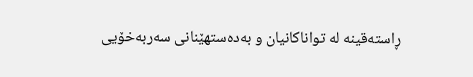ڕاستەقینە لە تواناکانیان و بەدەستهێنانی سەربەخۆیی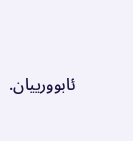ئابوورییان.